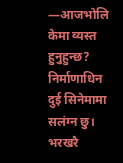―आजभोलि केमा व्यस्त हुनुहुन्छ?
निर्माणाधिन दुई सिनेमामा सलंग्न छु। भरखरै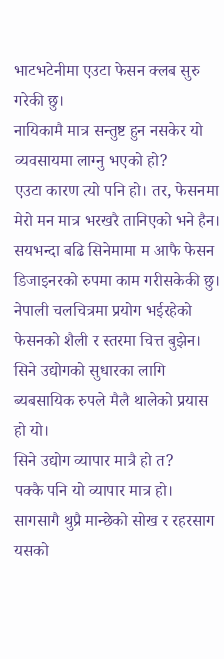भाटभटेनीमा एउटा फेसन क्लब सुरु गरेकी छु।
नायिकामै मात्र सन्तुष्ट हुन नसकेर यो व्यवसायमा लाग्नु भएको हो?
एउटा कारण त्यो पनि हो। तर, फेसनमा मेरो मन मात्र भरखरै तानिएको भने हैन। सयभन्दा बढि सिनेमामा म आफै फेसन डिजाइनरको रुपमा काम गरीसकेकी छु। नेपाली चलचित्रमा प्रयोग भईरहेको फेसनको शैली र स्तरमा चित्त बुझेन। सिने उद्योगको सुधारका लागि ब्यबसायिक रुपले मैलै थालेको प्रयास हो यो।
सिने उद्योग व्यापार मात्रै हो त?
पक्कै पनि यो व्यापार मात्र हो। सागसागै थुप्रै मान्छेको सोख र रहरसाग यसको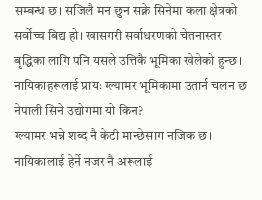सम्बन्ध छ। सजिलै मन छुन सक्ने सिनेमा कला क्षेत्रको सर्वोच्च बिद्य हो। खासगरी सर्वाधरणको चेतनास्तर बृद्धिका लागि पनि यसले उत्तिकै भूमिका खेलेको हुन्छ।
नायिकाहरूलाई प्रायः ग्ल्यामर भूमिकामा उतार्न चलन छ नेपाली सिने उद्योगमा यो किन?
ग्ल्यामर भन्ने शब्द नै केटी मान्छेसाग नजिक छ। नायिकालाई हेर्ने नजर नै अरूलाई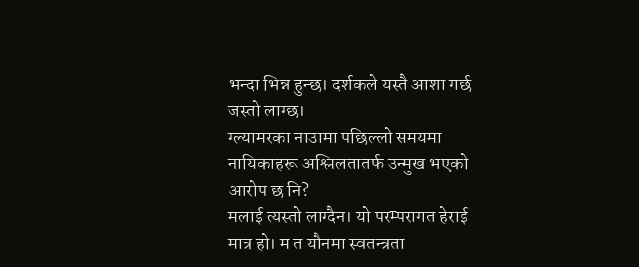भन्दा भिन्न हुन्छ। दर्शकले यस्तै आशा गर्छ जस्तो लाग्छ।
ग्ल्यामरका नाउामा पछिल्लो समयमा नायिकाहरू अश्लिलतातर्फ उन्मुख भएको आरोप छ नि?
मलाई त्यस्तो लाग्दैन। यो परम्परागत हेराई मात्र हो। म त यौनमा स्वतन्त्रता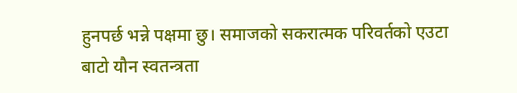हुनपर्छ भन्ने पक्षमा छु। समाजको सकरात्मक परिवर्तको एउटा बाटो यौन स्वतन्त्रता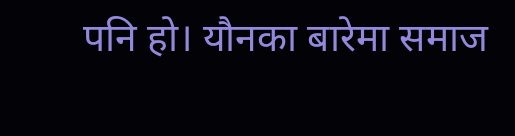पनि हो। यौनका बारेमा समाज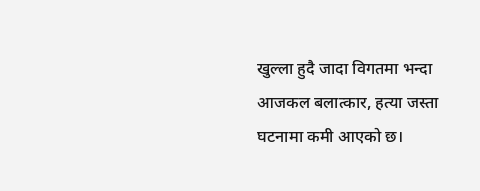खुल्ला हुदै जादा विगतमा भन्दा आजकल बलात्कार, हत्या जस्ता घटनामा कमी आएको छ।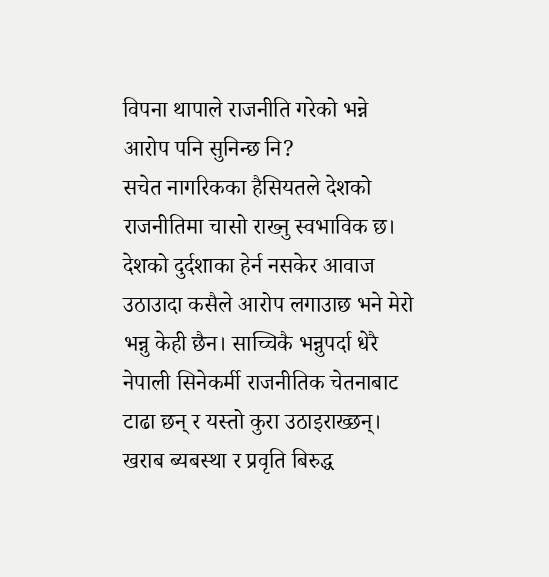विपना थापाले राजनीति गरेको भन्ने आरोप पनि सुनिन्छ नि?
सचेत नागरिकका हैसियतले देशको राजनीतिमा चासो राख्नु स्वभाविक छ। देशको दुर्दशाका हेर्न नसकेर आवाज उठाउादा कसैले आरोप लगाउाछ भने मेरो भन्नु केही छैन। साच्चिकै भन्नुपर्दा धेरै नेपाली सिनेकर्मी राजनीतिक चेतनाबाट टाढा छन् र यस्तो कुरा उठाइराख्छन्। खराब ब्यबस्था र प्रवृति बिरुद्ध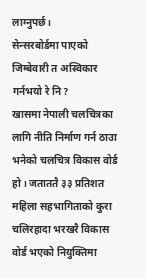लाग्नुपर्छ।
सेन्सरबोर्डमा पाएको जिम्बेवारी त अस्विकार गर्नभयो रे नि?
खासमा नेपाली चलचित्रका लागि नीति निर्माण गर्न ठाउा भनेको चलचित्र विकास वोर्ड हो। जताततै ३३ प्रतिशत महिला सहभागिताको कुरा चलिरहादा भरखरै विकास वोर्ड भएको नियुक्तिमा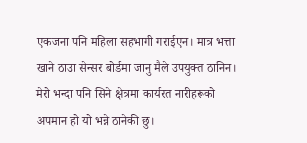एकजना पनि महिला सहभागी गराईएन। मात्र भत्ता खाने ठाउा सेन्सर बोर्डमा जानु मैले उपयुक्त ठानिन। मेरो भन्दा पनि सिने क्षेत्रमा कार्यरत नारीहरूको अपमान हो यो भन्ने ठानेकी छु।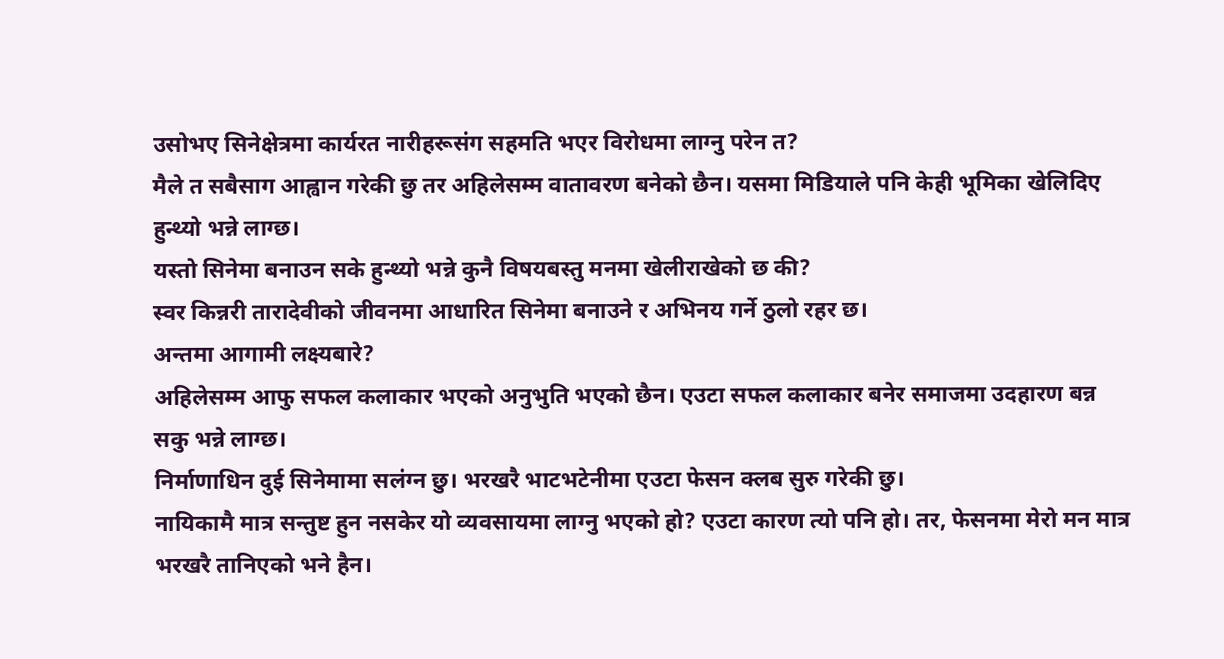उसोभए सिनेक्षेत्रमा कार्यरत नारीहरूसंग सहमति भएर विरोधमा लाग्नु परेन त?
मैले त सबैसाग आह्वान गरेकी छु तर अहिलेसम्म वातावरण बनेको छैन। यसमा मिडियाले पनि केही भूमिका खेलिदिए हुन्थ्यो भन्ने लाग्छ।
यस्तो सिनेमा बनाउन सके हुन्थ्यो भन्ने कुनै विषयबस्तु मनमा खेलीराखेको छ की?
स्वर किन्नरी तारादेवीको जीवनमा आधारित सिनेमा बनाउने र अभिनय गर्ने ठुलो रहर छ।
अन्तमा आगामी लक्ष्यबारे?
अहिलेसम्म आफु सफल कलाकार भएको अनुभुति भएको छैन। एउटा सफल कलाकार बनेर समाजमा उदहारण बन्न सकु भन्ने लाग्छ।
निर्माणाधिन दुई सिनेमामा सलंग्न छु। भरखरै भाटभटेनीमा एउटा फेसन क्लब सुरु गरेकी छु।
नायिकामै मात्र सन्तुष्ट हुन नसकेर यो व्यवसायमा लाग्नु भएको हो? एउटा कारण त्यो पनि हो। तर, फेसनमा मेरो मन मात्र भरखरै तानिएको भने हैन।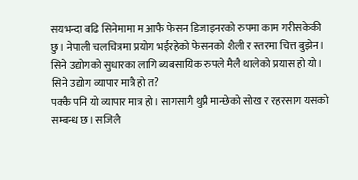सयभन्दा बढि सिनेमामा म आफै फेसन डिजाइनरको रुपमा काम गरीसकेकी छु। नेपाली चलचित्रमा प्रयोग भईरहेको फेसनको शैली र स्तरमा चित्त बुझेन। सिने उद्योगको सुधारका लागि ब्यबसायिक रुपले मैलै थालेको प्रयास हो यो।
सिने उद्योग व्यापार मात्रै हो त?
पक्कै पनि यो व्यापार मात्र हो। सागसागै थुप्रै मान्छेको सोख र रहरसाग यसको सम्बन्ध छ। सजिलै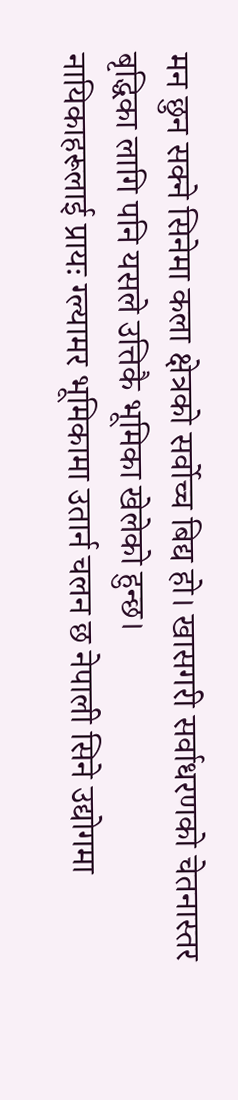मन छुन सक्ने सिनेमा कला क्षेत्रको सर्वोच्च बिद्य हो। खासगरी सर्वाधरणको चेतनास्तर बृद्धिका लागि पनि यसले उत्तिकै भूमिका खेलेको हुन्छ।
नायिकाहरूलाई प्रायः ग्ल्यामर भूमिकामा उतार्न चलन छ नेपाली सिने उद्योगमा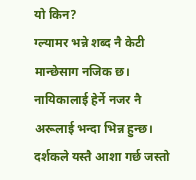यो किन?
ग्ल्यामर भन्ने शब्द नै केटी मान्छेसाग नजिक छ। नायिकालाई हेर्ने नजर नै अरूलाई भन्दा भिन्न हुन्छ। दर्शकले यस्तै आशा गर्छ जस्तो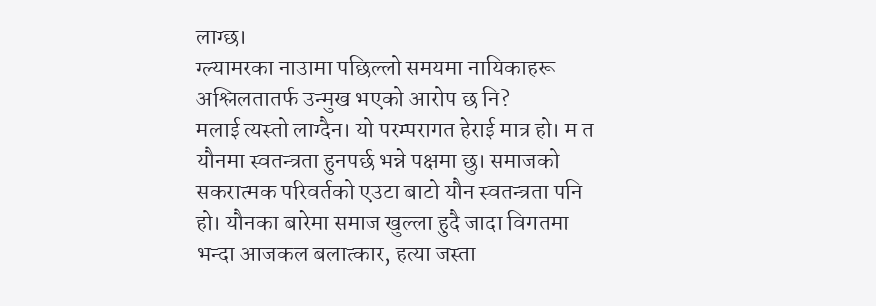लाग्छ।
ग्ल्यामरका नाउामा पछिल्लो समयमा नायिकाहरू अश्लिलतातर्फ उन्मुख भएको आरोप छ नि?
मलाई त्यस्तो लाग्दैन। यो परम्परागत हेराई मात्र हो। म त यौनमा स्वतन्त्रता हुनपर्छ भन्ने पक्षमा छु। समाजको सकरात्मक परिवर्तको एउटा बाटो यौन स्वतन्त्रता पनि हो। यौनका बारेमा समाज खुल्ला हुदै जादा विगतमा भन्दा आजकल बलात्कार, हत्या जस्ता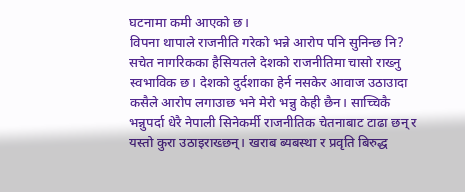घटनामा कमी आएको छ।
विपना थापाले राजनीति गरेको भन्ने आरोप पनि सुनिन्छ नि?
सचेत नागरिकका हैसियतले देशको राजनीतिमा चासो राख्नु स्वभाविक छ। देशको दुर्दशाका हेर्न नसकेर आवाज उठाउादा कसैले आरोप लगाउाछ भने मेरो भन्नु केही छैन। साच्चिकै भन्नुपर्दा धेरै नेपाली सिनेकर्मी राजनीतिक चेतनाबाट टाढा छन् र यस्तो कुरा उठाइराख्छन्। खराब ब्यबस्था र प्रवृति बिरुद्ध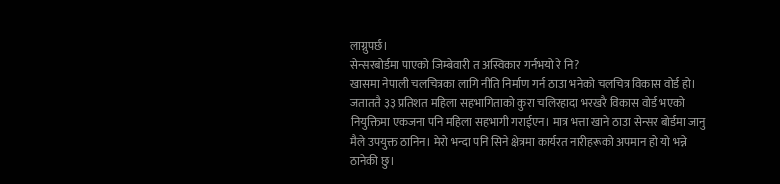लाग्नुपर्छ।
सेन्सरबोर्डमा पाएको जिम्बेवारी त अस्विकार गर्नभयो रे नि?
खासमा नेपाली चलचित्रका लागि नीति निर्माण गर्न ठाउा भनेको चलचित्र विकास वोर्ड हो। जताततै ३३ प्रतिशत महिला सहभागिताको कुरा चलिरहादा भरखरै विकास वोर्ड भएको नियुक्तिमा एकजना पनि महिला सहभागी गराईएन। मात्र भत्ता खाने ठाउा सेन्सर बोर्डमा जानु मैले उपयुक्त ठानिन। मेरो भन्दा पनि सिने क्षेत्रमा कार्यरत नारीहरूको अपमान हो यो भन्ने ठानेकी छु।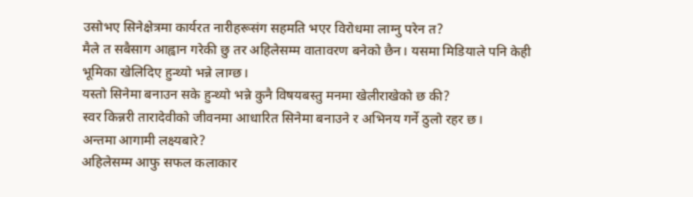उसोभए सिनेक्षेत्रमा कार्यरत नारीहरूसंग सहमति भएर विरोधमा लाग्नु परेन त?
मैले त सबैसाग आह्वान गरेकी छु तर अहिलेसम्म वातावरण बनेको छैन। यसमा मिडियाले पनि केही भूमिका खेलिदिए हुन्थ्यो भन्ने लाग्छ।
यस्तो सिनेमा बनाउन सके हुन्थ्यो भन्ने कुनै विषयबस्तु मनमा खेलीराखेको छ की?
स्वर किन्नरी तारादेवीको जीवनमा आधारित सिनेमा बनाउने र अभिनय गर्ने ठुलो रहर छ।
अन्तमा आगामी लक्ष्यबारे?
अहिलेसम्म आफु सफल कलाकार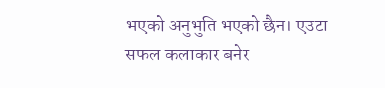भएको अनुभुति भएको छैन। एउटा सफल कलाकार बनेर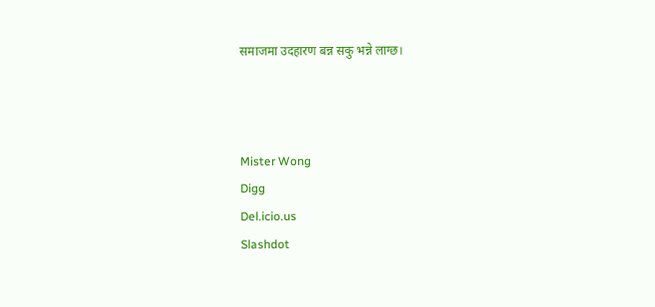समाजमा उदहारण बन्न सकु भन्ने लाग्छ।



Mister Wong
Digg
Del.icio.us
Slashdot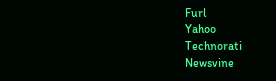Furl
Yahoo
Technorati
Newsvine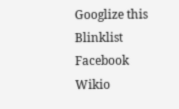Googlize this
Blinklist
Facebook
Wikio